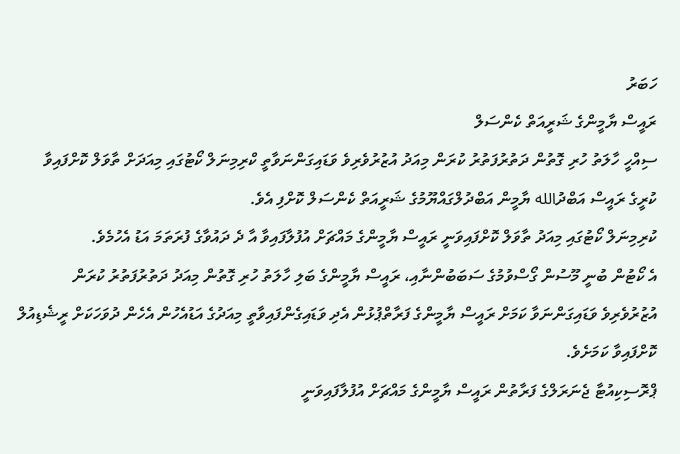ހަބަރު
ރައީސް ޔާމީންގެ ޝަރީއަތް ކެންސަލް
ސިއްހީ ހާލަތު ހުރި ގޮތުން ދަތުރުފަތުރު ކުރަން މިއަދު އުޒުރުވެރިވެ ވަޑައިގަންނަވާތީ ކްރިމިނަލް ކޯޓުގައި މިއަދަށް ތާވަލް ކޮށްފައިވާ ކުރީގެ ރައީސް އަބްދުالله ޔާމީން އަބްދުލްގައްޔޫމުގެ ޝަރީއަތް ކެންސަލް ކޮށްފި އެވެ.
ކުރިމިނަލް ކޯޓުގައި މިއަދު ތާވަލް ކޮށްފައިވަނީ ރައީސް ޔާމީންގެ މައްޗަށް އުފުލާފައިވާ އާ ދެ ދައުވާގެ ފުރަތަމަ އަޑު އެހުމެވެ.
އެ ކޯޓުން ބުނީ މޫސުން ގޯސްވުމުގެ ސަބަބުންނާއި، ރައީސް ޔާމީންގެ ބަލި ހާލަތު ހުރި ގޮތުން މިއަދު ދަތުރުފަތުރު ކުރަން އުޒުރުވެރިވެ ވަޑައިގަންނަވާ ކަމަށް ރައީސް ޔާމީންގެ ފަރާތްޕުޅުން އެދި ވަޑައިގެންފައިވާތީ މިއަދުގެ އަޑުއެހުން އެހެން ދުވަހަކަށް ރީޝެޑިއުލް ކޮށްފައިވާ ކަމަށެވެ.
ޕްރޮސިކިއުޓާ ޖެނަރަލްގެ ފަރާތުން ރައީސް ޔާމީންގެ މައްޗަށް އުފުލާފައިވަނީ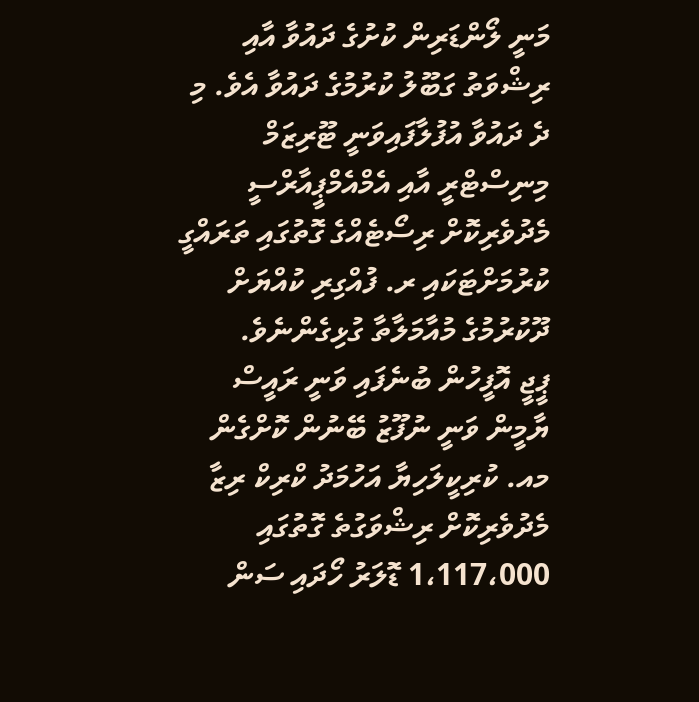މަނީ ލޯންޑަރިން ކުށުގެ ދައުވާ އާއި ރިޝްވަތު ގަބޫލު ކުރުމުގެ ދައުވާ އެވެ. މި ދެ ދައުވާ އުފުލާފައިވަނީ ޓޫރިޒަމް މިނިސްޓްރީ އާއި އެމްއެމްޕީއާރްސީ މެދުވެރިކޮށް ރިސޯޓެއްގެ ގޮތުގައި ތަރައްގީ ކުރުމަށްޓަކައި ރ. ފުއްގިރި ކުއްޔަށް ދޫކުރުމުގެ މުއާމަލާތާ ގުޅިގެންނެވެ.
ޕީޖީ އޮފީހުން ބުނެފައި ވަނީ ރައީސް ޔާމީން ވަނީ ނުފޫޒު ބޭނުން ކޮށްގެން މއ. ކުރިކީލަހިޔާ އަހުމަދު ކްރިކް ރިޒާ މެދުވެރިކޮށް ރިޝްވަގުތެ ގޮތުގައި 1،117،000 ޑޮލަރު ހޯދައި ސަން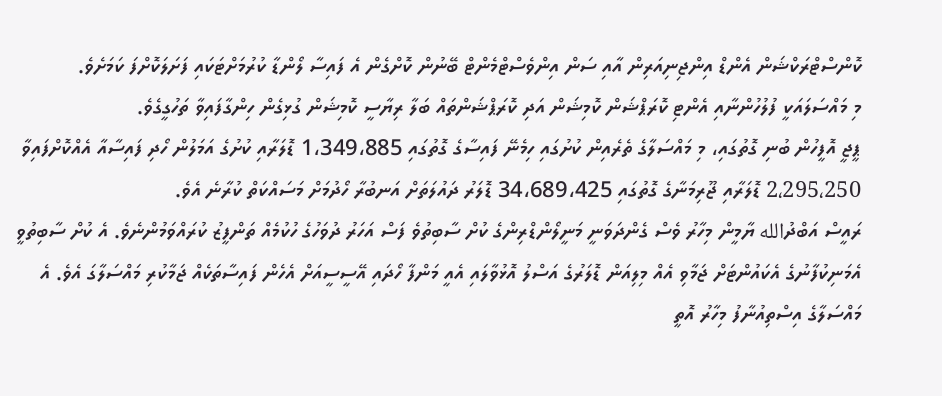ކޮންސްޓްރަކްޝަން އެންޑް އިންޖިނިއަރިން އާއި ސަން އިންވެސްޓްމެންޓް ބޭނުން ކޮށްގެން އެ ފައިސާ ލޯންޑާ ކުރުމަށްޓަކައި ފަށަލަކޮށްފަ ކަމަށެވެ.
މި މައްސަލައަކީ ފުލުހުންނާއި އެންޓި ކޮރަޕްޝަން ކޮމިޝަން އަދި ކޮރަޕްޝަންތައް ބަލާ ރިޔާސީ ކޮމިޝަން ގުޅިގެން ހިންގާފައިވާ ތަހުގީގެވެ.
ޕީޖީ އޮފީހުން ބުނި ގޮތުގައި، މި މައްސަލާގެ ތެރެއިން ކުށުގައި ހިމެނޭ ފައިސާގެ ގޮތުގައި 1،349،885 ޑޮލަރާއި ކުށުގެ އަމަލުން ހޯދި ފައިސާއާ އެއްކޮށްފައިވާ 2،295،250 ޑޮލަރާއި ޖޫރިމަނާގެ ގޮތުގައި 34،689،425 ޑޮލަރު ދައުލަތަށް އަނބުރާ ހޯދުމަށް މަސައްކަތް ކުރާނެ އެވެ.
ރައީސް އަބްދުالله ޔާމީން މިހާރު ވެސް ގެންދަވަނީ މަނީލޯންޑްރިންގެ ކުށް ސާބިތުވެ ފަސް އަހަރު ދުވަހުގެ ހުކުމެއް ތަންފީޒު ކުރައްވަމުންނެވެ. އެ ކުށް ސާބިތުވީ އެމަނިކުފާނުގެ އެކައުންޓަށް ޖަމާވި އެއް މިލިއަން ޑޮލަރުގެ އަސްލު އޮޅުވާލައި އެއީ މަންފާ ހޯދައި އޭސީސީއަށް އެހެން ފައިސާތަކެއް ޖަމާކުރި މައްސަލާގަ އެވެ. އެ މައްސަލާގެ އިސްތިއުނާފު މިހާރު އޮތީ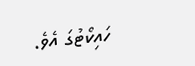ހައިކޯޓުގަ އެވެ.